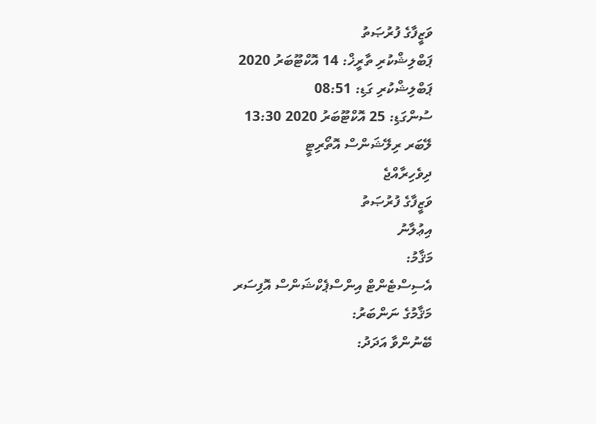ވަޒީފާގެ ފުރުޞަތު
ޕަބްލިޝްކުރި ތާރީޚް: 14 އޮކްޓޫބަރު 2020
ޕަބްލިޝްކުރި ގަޑި: 08:51
ސުންގަޑި: 25 އޮކްޓޫބަރު 2020 13:30
ލޭބަރ ރިލޭޝަންސް އޮތޯރިޓީ
ދިވެހިރާއްޖެ
ވަޒީފާގެ ފުރުޞަތު
އިޢުލާނު
މަޤާމު:
އެސިސްޓެންޓް އިންސްޕެކްޝަންސް އޮފިސަރ
މަޤާމުގެ ނަންބަރު:
ބޭނުންވާ އަދަދު: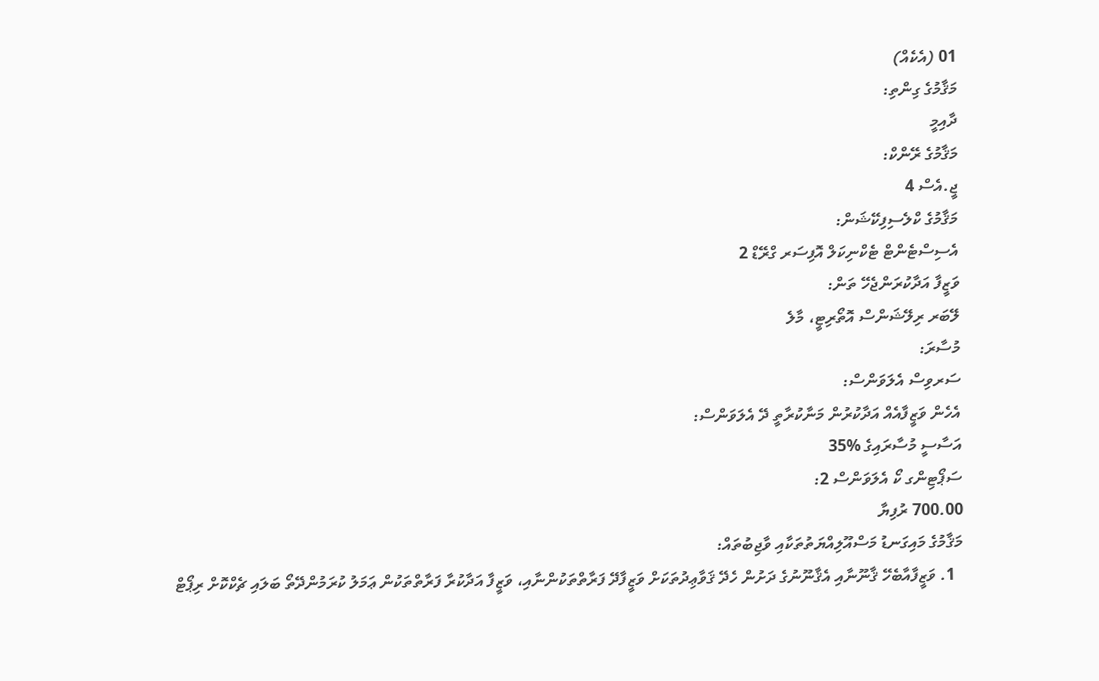01 (އެކެއް)
މަޤާމުގެ ގިންތި:
ދާއިމީ
މަޤާމުގެ ރޭންކް:
ޖީ.އެސް 4
މަޤާމުގެ ކްލެސިފިކޭޝަން:
އެސިސްޓެންޓް ޓެކްނިކަލް އޮފިސަރ ގްރޭޑް 2
ވަޒީފާ އަދާކުރަންޖެހޭ ތަން:
ލޭބަރ ރިލޭޝަންސް އޮތޯރިޓީ، މާލެ
މުސާރަ:
ސަރވިސް އެލަވަންސް:
އެހެން ވަޒީފާއެއް އަދާކުރުން މަނާކުރާތީ ދޭ އެލަވަންސް:
އަސާސީ މުސާރައިގެ %35
ސަޕޯޓިންގ ކޯ އެލަވަންސް 2:
700.00 ރުފިޔާ
މަޤާމުގެ މައިގަނޑު މަސްއޫލިއްޔަތުތަކާއި ވާޖިބުތައް:
  1. ވަޒީފާއާބެހޭ ޤާނޫނާއި އެޤާނޫނުގެ ދަށުން ހެދޭ ޤަވާޢިދުތަކަށް ވަޒީފާދޭ ފަރާތްތަކުންނާއި، ވަޒީފާ އަދާކުރާ ފަރާތްތަކުން ޢަމަލު ކުރަމުންދޭތޯ ބަލައި ޗެކްކޮށް ރިޕޯޓް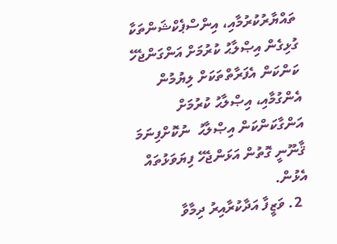ތައްޔާރުކުރުމާއި، އިންސްޕެކްޝަންތަކާ ގުޅިގެން އިޞްލާޙު ކުރުމަށް އަންގަންޖެހޭ ކަންކަން އެފަރާތްތަކަށް ލިޔުމުން އެންގުމާއި، އިޞްލާޙު ކުރުމަށް އަންގާކަންކަން އިޞްލާޙު  ނުކޮށްފިނަމަ ޤާނޫނީ ގޮތުން އަޅަންޖެހޭ ފިޔަވަޅުތައް އެޅުން.
  2. ވަޒީފާ އަދާކުރާއިރު ދިމާވާ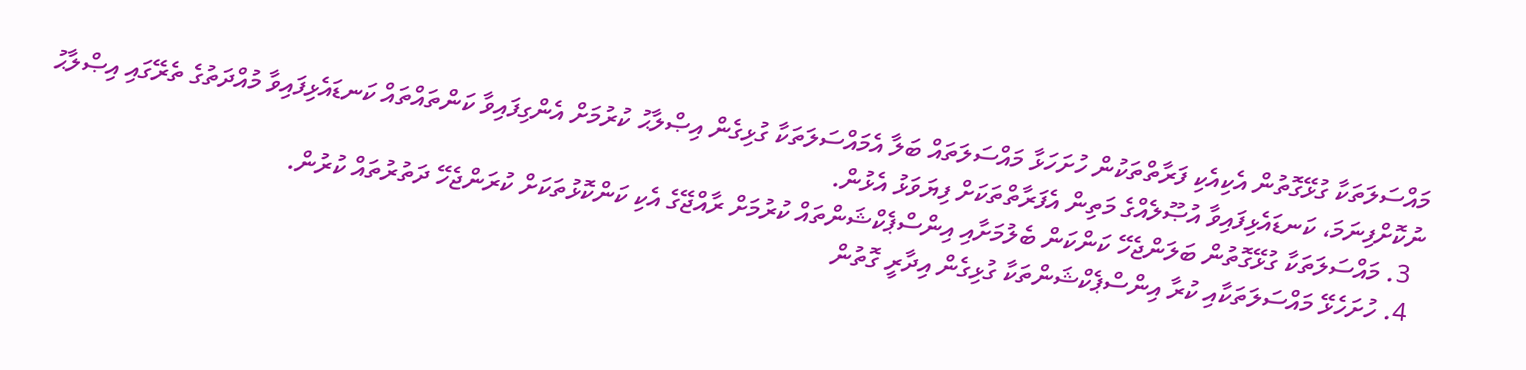މައްސަލަތަކާ ގުޅޭގޮތުން އެކިއެކި ފަރާތްތަކުން ހުށަހަޅާ މައްސަލަތައް ބަލާ އެމައްސަލަތަކާ ގުޅިގެން އިޞްލާޙު ކުރުމަށް އެންގިފައިވާ ކަންތައްތައް ކަނޑައެޅިފައިވާ މުއްދަތުގެ ތެރޭގައި އިޞްލާޙު ނުކޮށްފިނަމަ، ކަނޑައެޅިފައިވާ އުޞޫލެއްގެ މަތިން އެފަރާތްތަކަށް ފިޔަވަޅު އެޅުން.
  3. މައްސަލަތަކާ ގުޅޭގޮތުން ބަލަންޖެހޭ ކަންކަން ބެލުމަށާއި އިންސްޕެކްޝަންތައް ކުރުމަށް ރާއްޖޭގެ އެކި ކަންކޮޅުތަކަށް ކުރަންޖެހޭ ދަތުރުތައް ކުރުން.
  4. ހުށަހެޅޭ މައްސަލަތަކާއި ކުރާ އިންސްޕެކްޝަންތަކާ ގުޅިގެން އިދާރީ ގޮތުން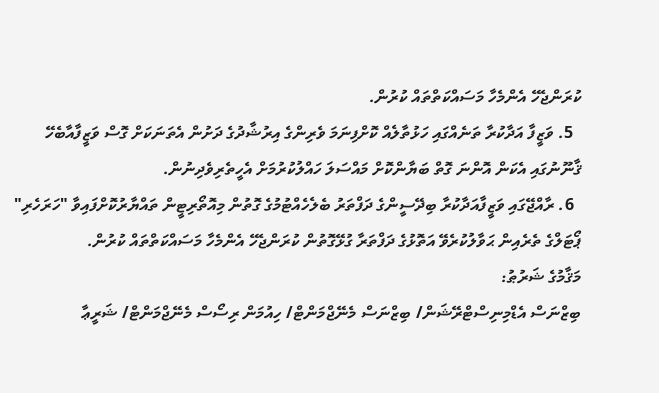ކުރަންޖެހޭ އެންމެހާ މަސައްކަތްތައް ކުރުން.
  5. ވަޒީފާ އަދާކުރާ ތަނެއްގައި ހަޅުތާލެއް ކޮށްފިނަމަ ވެރިންގެ އިރުޝާދުގެ ދަށުން އެތަނަކަށް ގޮސް ވަޒީފާއާބެހޭ ޤާނޫނުގައި އެކަން އޮންނަ ގޮތް ބަޔާންކޮށް މައްސަލަ ހައްލުކުރުމަށް އެހީތެރިވެދިނުން.
  6. ރާއްޖޭގައި ވަޒީފާއަދާކުރާ ބިދޭސީންގެ ދަފްތަރު ބެލެހެއްޓުމުގެ ގޮތުން މިއޮތޯރިޓީން ތައްޔާރުކޮށްފައިވާ "ހަރަހެރި" ޕޯޓަލްގެ ތެރެއިން ޙަވާލުކުރެވޭ އަތޮޅުގެ ދަފްތަރާ ގުޅޭގޮތުން ކުރަންޖެހޭ އެންމެހާ މަސައްކަތްތައް ކުރުން.
މަޤާމުގެ ޝަރުޠު:
ބިޒްނަސް އެޑްމިނިސްޓްރޭޝަން/ ބިޒްނަސް މެނޭޖްމަންޓް/ ހިއުމަން ރިސޯސް މެނޭޖްމަންޓް/ ޝަރީޢާ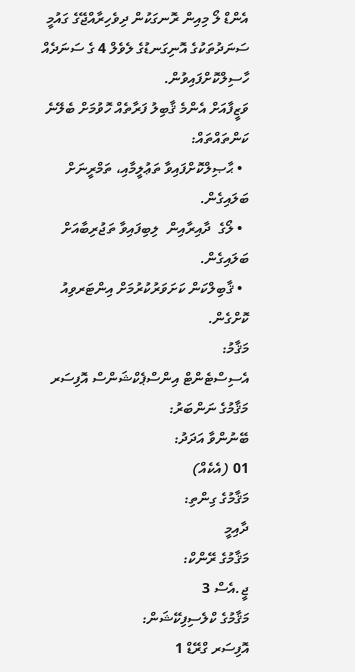އެންޑް ލޯ މިއިން ރޮނގަކުން ދިވެހިރާއްޖޭގެ ގައުމީ ސަނަދުތަކުގެ އޮނިގަނޑުގެ ލެވެލް 4 ގެ ސަނަދެއް ހާސިލްކޮށްފައިވުން.
ވަޒީފާއަށް އެންމެ ޤާބިލު ފަރާތެއް ހޮވުމަށް ބެލޭނެ ކަންތައްތައް:
  • ޙާޞިލްކޮށްފައިވާ ތަޢުލީމާއި، ތަމްރީނަށް ބަލައިގެން.
  • ލޯގެ  ދާއިރާއިން  ލިބިފައިވާ ތަޖުރިބާއަށް ބަލައިގެން.
  • ޤާބިލްކަން ކަށަވަރުކުރުމަށް އިންޓަރވިއު ކޮށްގެން.
މަޤާމު:
އެސިސްޓެންޓް އިންސްޕެކްޝަންސް އޮފިސަރ
މަޤާމުގެ ނަންބަރު:
ބޭނުންވާ އަދަދު:
01 (އެކެއް)
މަޤާމުގެ ގިންތި:
ދާއިމީ
މަޤާމުގެ ރޭންކް:
ޖީ.އެސް 3
މަޤާމުގެ ކްލެސިފިކޭޝަން:
އޮފިސަރ ގްރޭޑް 1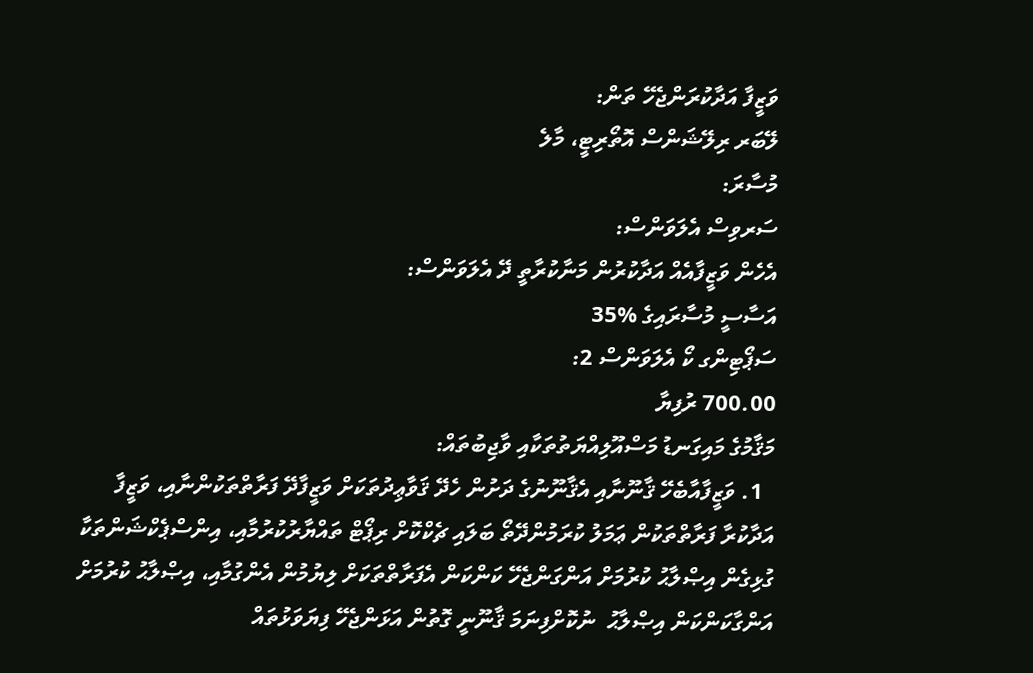ވަޒީފާ އަދާކުރަންޖެހޭ ތަން:
ލޭބަރ ރިލޭޝަންސް އޮތޯރިޓީ، މާލެ
މުސާރަ:
ސަރވިސް އެލަވަންސް:
އެހެން ވަޒީފާއެއް އަދާކުރުން މަނާކުރާތީ ދޭ އެލަވަންސް:
އަސާސީ މުސާރައިގެ %35
ސަޕޯޓިންގ ކޯ އެލަވަންސް 2:
700.00 ރުފިޔާ
މަޤާމުގެ މައިގަނޑު މަސްއޫލިއްޔަތުތަކާއި ވާޖިބުތައް:
  1. ވަޒީފާއާބެހޭ ޤާނޫނާއި އެޤާނޫނުގެ ދަށުން ހެދޭ ޤަވާޢިދުތަކަށް ވަޒީފާދޭ ފަރާތްތަކުންނާއި، ވަޒީފާ އަދާކުރާ ފަރާތްތަކުން ޢަމަލު ކުރަމުންދޭތޯ ބަލައި ޗެކްކޮށް ރިޕޯޓް ތައްޔާރުކުރުމާއި، އިންސްޕެކްޝަންތަކާ ގުޅިގެން އިޞްލާޙު ކުރުމަށް އަންގަންޖެހޭ ކަންކަން އެފަރާތްތަކަށް ލިޔުމުން އެންގުމާއި، އިޞްލާޙު ކުރުމަށް އަންގާކަންކަން އިޞްލާޙު  ނުކޮށްފިނަމަ ޤާނޫނީ ގޮތުން އަޅަންޖެހޭ ފިޔަވަޅުތައް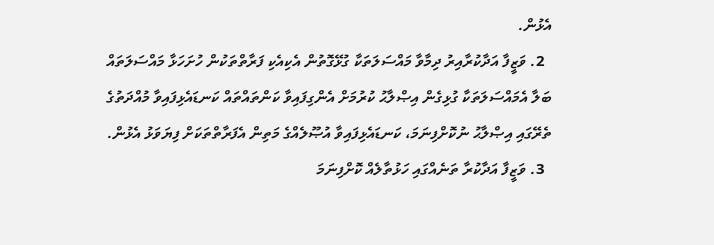އެޅުން.
  2. ވަޒީފާ އަދާކުރާއިރު ދިމާވާ މައްސަލަތަކާ ގުޅޭގޮތުން އެކިއެކި ފަރާތްތަކުން ހުށަހަޅާ މައްސަލަތައް ބަލާ އެމައްސަލަތަކާ ގުޅިގެން އިޞްލާޙު ކުރުމަށް އެންގިފައިވާ ކަންތައްތައް ކަނޑައެޅިފައިވާ މުއްދަތުގެ ތެރޭގައި އިޞްލާޙު ނުކޮށްފިނަމަ، ކަނޑައެޅިފައިވާ އުޞޫލެއްގެ މަތިން އެފަރާތްތަކަށް ފިޔަވަޅު އެޅުން.
  3. ވަޒީފާ އަދާކުރާ ތަނެއްގައި ހަޅުތާލެއް ކޮށްފިނަމަ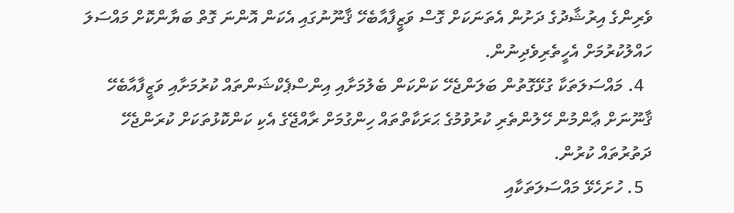ވެރިންގެ އިރުޝާދުގެ ދަށުން އެތަނަކަށް ގޮސް ވަޒީފާއާބެހޭ ޤާނޫނުގައި އެކަން އޮންނަ ގޮތް ބަޔާންކޮށް މައްސަލަ ހައްލުކުރުމަށް އެހީތެރިވެދިނުން.
  4. މައްސަލަތަކާ ގުޅޭގޮތުން ބަލަންޖެހޭ ކަންކަން ބެލުމަށާއި އިންސްޕެކްޝަންތައް ކުރުމަށާއި ވަޒީފާއާބެހޭ ޤާނޫނަށް ޢާންމުން ހޭލުންތެރި ކުރުވުމުގެ ޙަރަކާތްތައް ހިންގުމަށް ރާއްޖޭގެ އެކި ކަންކޮޅުތަކަށް ކުރަންޖެހޭ ދަތުރުތައް ކުރުން.
  5. ހުށަހެޅޭ މައްސަލަތަކާއި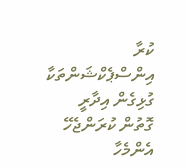ކުރާ އިންސްޕެކްޝަންތަކާ ގުޅިގެން އިދާރީ ގޮތުން ކުރަންޖެހޭ އެންމެހާ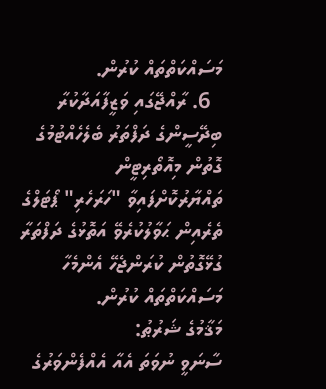މަސައްކަތްތައް ކުރުން.
  6. ރާއްޖޭގައި ވަޒީފާއަދާކުރާ ބިދޭސީންގެ ދަފްތަރު ބެލެހެއްޓުމުގެ ގޮތުން މިއޮތޯރިޓީން ތައްޔާރުކޮށްފައިވާ "ހަރަހެރި" ޕޯޓަލްގެ ތެރެއިން ޙަވާލުކުރެވޭ އަތޮޅުގެ ދަފްތަރާ ގުޅޭގޮތުން ކުރަންޖެހޭ އެންމެހާ މަސައްކަތްތައް ކުރުން.
މަޤާމުގެ ޝަރުޠު:
ސާނަވީ ނުވަތަ އެއާ އެއްފެންވަރުގެ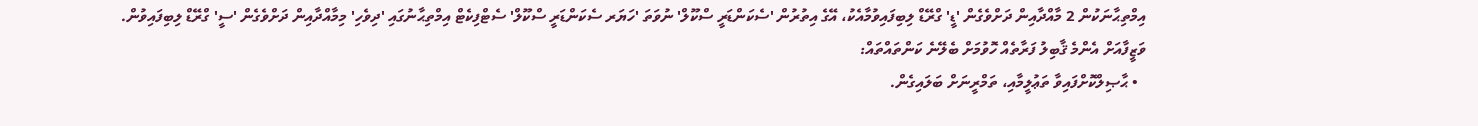އިމްތިޙާނަކުން 2 މާއްދާއިން ދަށްވެގެން 'ޑީ' ގްރޭޑް ލިބިފައިވުމާއެކު، އޭގެ އިތުރުން 'ސެކަންޑަރީ ސްކޫލް' ނުވަތަ 'ހަޔަރ ސެކަންޑަރީ ސްކޫލް' ސެޓްފިކެޓް އިމްތިޙާނުގައި 'ދިވެހި' މިމާއްދާއިން ދަށްވެގެން 'ސީ' ގްރޭޑް ލިބިފައިވުން.
ވަޒީފާއަށް އެންމެ ޤާބިލު ފަރާތެއް ހޮވުމަށް ބެލޭނެ ކަންތައްތައް:
  • ޙާޞިލްކޮށްފައިވާ ތަޢުލީމާއި، ތަމްރީނަށް ބަލައިގެން.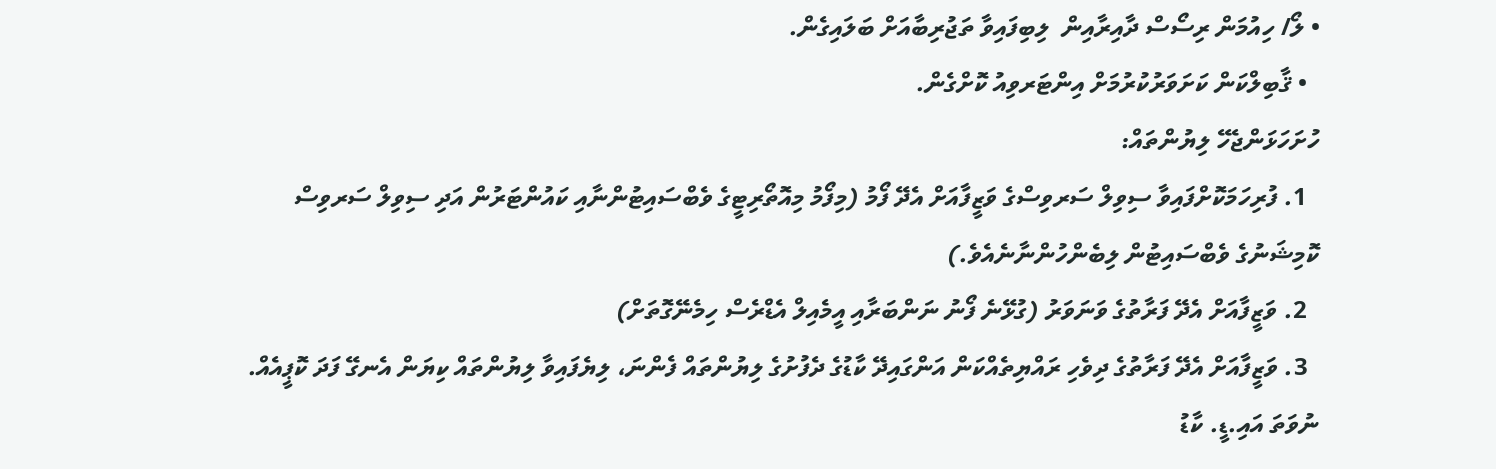• ލޯ/ ހިއުމަން ރިސޯސް ދާއިރާއިން  ލިބިފައިވާ ތަޖުރިބާއަށް ބަލައިގެން.
  • ޤާބިލްކަން ކަށަވަރުކުރުމަށް އިންޓަރވިއު ކޮށްގެން.
ހުށަހަޅަންޖެހޭ ލިޔުންތައް:
  1. ފުރިހަމަކޮށްފައިވާ ސިވިލް ސަރވިސްގެ ވަޒީފާއަށް އެދޭ ފޯމު (މިފޯމު މިއޮތޯރިޓީގެ ވެބްސައިޓުންނާއި ކައުންޓަރުން އަދި ސިވިލް ސަރވިސް ކޮމިޝަނުގެ ވެބްސައިޓުން ލިބެންހުންނާނެއެވެ.)
  2. ވަޒީފާއަށް އެދޭ ފަރާތުގެ ވަނަވަރު (ގުޅޭނެ ފޯނު ނަންބަރާއި އީމެއިލް އެޑްރެސް ހިމެނޭގޮތަށް)
  3. ވަޒީފާއަށް އެދޭ ފަރާތުގެ ދިވެހި ރައްޔިތެއްކަން އަންގައިދޭ ކާޑުގެ ދެފުށުގެ ލިޔުންތައް ފެންނަ، ލިޔެފައިވާ ލިޔުންތައް ކިޔަން އެނގޭ ފަދަ ކޮޕީއެއް. ނުވަތަ އައި.ޑީ. ކާޑު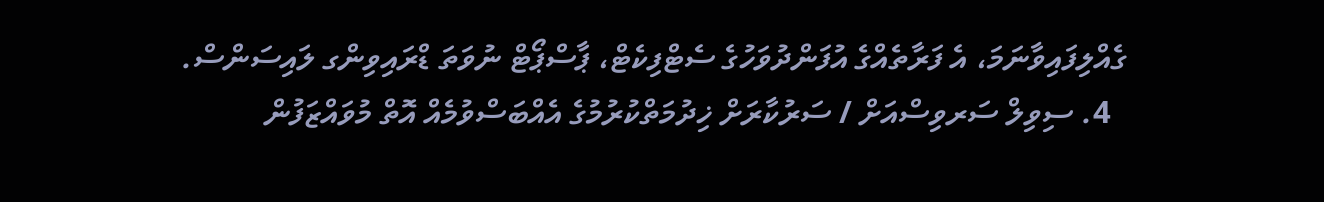ގެއްލިފައިވާނަމަ، އެ ފަރާތެއްގެ އުފަންދުވަހުގެ ސެޓްފިކެޓް، ޕާސްޕޯޓް ނުވަތަ ޑްރައިވިންގ ލައިސަންސް.
  4. ސިވިލް ސަރވިސްއަށް / ސަރުކާރަށް ޚިދުމަތްކުރުމުގެ އެއްބަސްވުމެއް އޮތް މުވައްޒަފުން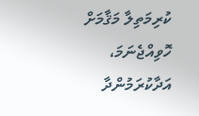ކުރިމަތިލާ މަޤާމަށް ހޮވިއްޖެނަމަ، އަދާކުރަމުންދާ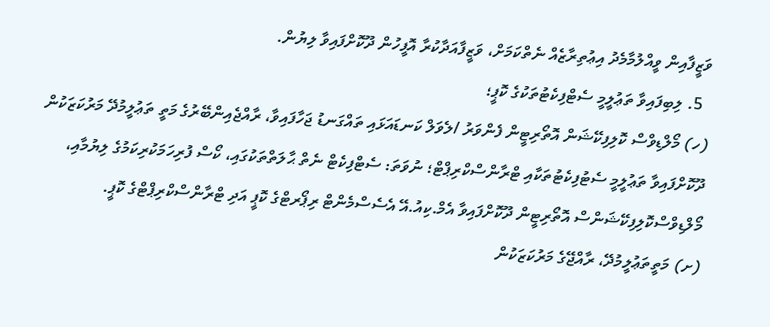ވަޒީފާއިން ވީއްލުމާމެދު އިޢުތިރާޒެއް ނެތްކަމަށް، ވަޒީފާއަދާކުރާ އޮފީހުން ދޫކޮށްފައިވާ ލިޔުން.
  5. ލިބިފައިވާ ތަޢުލީމީ ސެޓްފިކެޓުތަކުގެ ކޮޕީ؛
(ހ) މޯލްޑިވްސް ކޮލިފިކޭޝަން އޮތޯރިޓީން ފެންވަރު /ލެވަލް ކަނޑައަޅައި ތައްގަނޑު ޖަހާފައިވާ، ރާއްޖެއިންބޭރުގެ މަތީ ތަޢުލީމުދޭ މަރުކަޒަކުން ދޫކޮށްފައިވާ ތަޢުލީމީ ސެޓުފިކެޓުތަކާއި ޓްރާންސްކްރިޕްޓް؛ ނުވަތަ: ސެޓްފިކެޓް ނެތް ޙާލަތްތަކުގައި، ކޯސް ފުރިހަމަކުރިކަމުގެ ލިޔުމާއި، މޯލްޑިވްސްކޮލިފިކޭޝަންސް އޮތޯރިޓީން ދޫކޮށްފައިވާ އެމް.ކިއު.އޭ އެސެސްމެންޓް ރިޕޯރޓްގެ ކޮޕީ އަދި ޓްރާންސްކްރިޕްޓްގެ ކޮޕީ.
(ށ) މަތީތަޢުލީމުދޭ، ރާއްޖޭގެ މަރުކަޒަކުން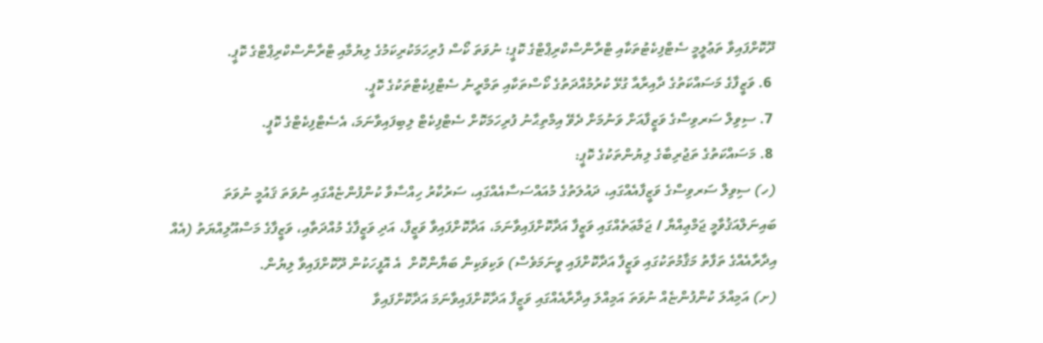ދޫކޮށްފައިވާ ތަޢުލީމީ ސެޓްފިކެޓުތަކާއި ޓްރާންސްކްރިޕްޓްގެ ކޮޕީ؛ ނުވަތަ ކޯސް ފުރިހަމަކުރިކަމުގެ ލިޔުމާއި ޓްރާންސްކްރިޕްޓްގެ ކޮޕީ.
 6. ވަޒީފާގެ މަސައްކަތުގެ ދާއިރާއާ ގުޅޭ ކުރުމުއްދަތުގެ ކޯސްތަކާއި ތަމްރީނު ސެޓްފިކެޓްތަކުގެ ކޮޕީ.
 7. ސިވިލް ސަރވިސްގެ ވަޒީފާއަށް ވަނުމަށް ދެވޭ އިމްތިޙާނު ފުރިހަމަކޮށް ސެޓްފިކެޓް ލިބިފައިވާނަމަ، އެސެޓްފިކެޓްގެ ކޮޕީ.
 8. މަސައްކަތުގެ ތަޖުރިބާގެ ލިޔުންތަކުގެ ކޮޕީ:
(ހ) ސިވިލް ސަރވިސްގެ ވަޒީފާއެއްގައި، ދައުލަތުގެ މުއައްސަސާއެއްގައި، ސަރުކާރު ހިއްސާވާ ކުންފުންޏެއްގައި ނުވަތަ ޤައުމީ ނުވަތަ ބައިނަލްއަޤުވާމީ ޖަމްޢިއްޔާ / ޖަމާޢަތެއްގައި ވަޒީފާ އަދާކޮށްފައިވާނަމަ، އަދާކޮށްފައިވާ ވަޒީފާ، އަދި ވަޒީފާގެ މުއްދަތާއި، ވަޒީފާގެ މަސްއޫލިއްޔަތު (އެއް އިދާރާއެއްގެ ތަފާތު މަޤާމުތަކުގައި ވަޒީފާ އަދާކޮށްފައި ވީނަމަވެސް) ވަކިވަކިން ބަޔާންކޮށް  އެ އޮފީހަކުން ދޫކޮށްފައިވާ ލިޔުން.
(ށ) އަމިއްލަ ކުންފުންޏެއް ނުވަތަ އަމިއްލަ އިދާރާއެއްގައި ވަޒީފާ އަދާކޮށްފައިވާނަމަ އަދާކޮށްފައިވާ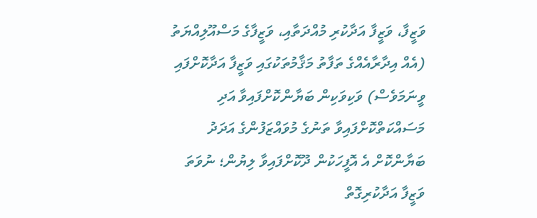ވަޒީފާ، ވަޒީފާ އަދާކުރި މުއްދަތާއި، ވަޒީފާގެ މަސްއޫލިއްޔަތު (އެއް އިދާރާއެއްގެ ތަފާތު މަޤާމުތަކުގައި ވަޒީފާ އަދާކޮށްފައި ވީނަމަވެސް) ވަކިވަކިން ބަޔާންކޮށްފައިވާ އަދި މަސައްކަތްކޮށްފައިވާ ތަނުގެ މުވައްޒަފުންގެ އަދަދު ބަޔާންކޮށް އެ އޮފީހަކުން ދޫކޮށްފައިވާ ލިޔުން؛ ނުވަތަ ވަޒީފާ އަދާކުރިގޮތް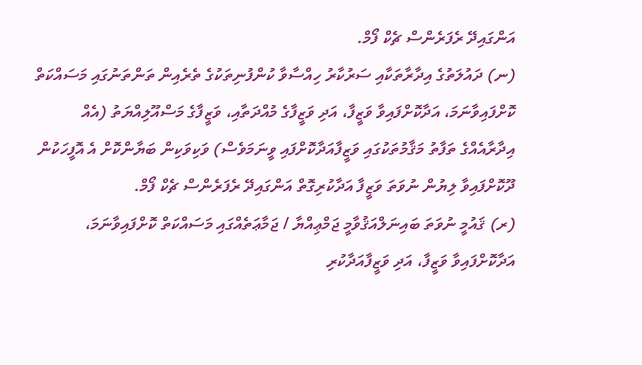އަންގައިދޭ ރެފަރެންސް ޗެކް ފޯމް.
(ނ) ދައުލަތުގެ އިދާރާތަކާއި ސަރުކާރު ހިއްސާވާ ކުންފުނިތަކުގެ ތެރެއިން ތަންތަނުގައި މަސައްކަތް ކޮށްފައިވާނަމަ، އަދާކޮށްފައިވާ ވަޒީފާ، އަދި ވަޒީފާގެ މުއްދަތާއި، ވަޒީފާގެ މަސްއޫލިއްޔަތު (އެއް އިދާރާއެއްގެ ތަފާތު މަޤާމުތަކުގައި ވަޒީފާއަދާކޮށްފައި ވީނަމަވެސް) ވަކިވަކިން ބަޔާންކޮށް އެ އޮފީހަކުން ދޫކޮށްފައިވާ ލިޔުން ނުވަތަ ވަޒީފާ އަދާކުރިގޮތް އަންގައިދޭ ރެފަރެންސް ޗެކް ފޯމް.
(ރ) ޤައުމީ ނުވަތަ ބައިނަލްއަޤުވާމީ ޖަމްޢިއްޔާ / ޖަމާޢަތެއްގައި މަސައްކަތް ކޮށްފައިވާނަމަ، އަދާކޮށްފައިވާ ވަޒީފާ، އަދި ވަޒީފާއަދާކުރި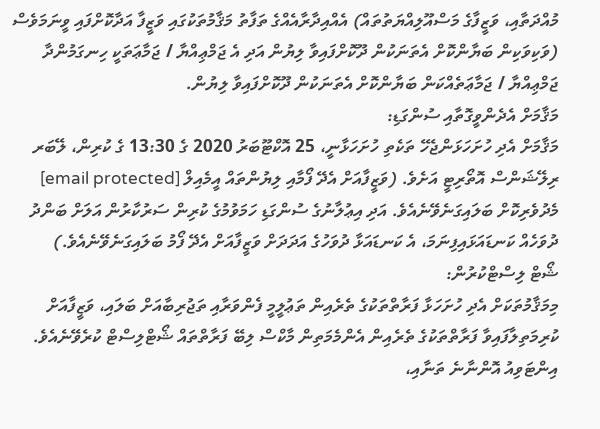މުއްދަތާއި، ވަޒީފާގެ މަސްއޫލިއްޔަތުތައް) އެއްއިދާރާއެއްގެ ތަފާތު މަޤާމުތަކުގައި ވަޒީފާ އަދާކޮށްފައި ވީނަމަވެސް (ވަކިވަކިން ބަޔާންކޮށް އެތަނަކުން ދޫކޮށްފައިވާ ލިޔުން އަދި އެ ޖަމްޢިއްޔާ / ޖަމާޢަތަކީ ހިނގަމުންދާ ޖަމްޢިއްޔާ / ޖަމާޢަތެއްކަން ބަޔާންކޮށް އެތަނަކުން ދޫކޮށްފައިވާ ލިޔުން.
މަޤާމަށް އެދެންވީގޮތާއި ސުންގަޑި:
މަޤާމަށް އެދި ހުށަހަޅަންޖެހޭ ތަކެތި ހުށަހަޅާނީ، 25 އޮކްޓޫބަރު 2020 ގެ 13:30 ގެ ކުރިން، ލޭބަރ ރިލޭޝަންސް އޮތޯރިޓީ އަށެވެ. (ވަޒީފާއަށް އެދޭ ފޯމާއި ލިޔުންތައް އީމެއިލް [email protected] މެދުވެރިކޮށް ބަލައިގަނެވޭނެއެވެ. އަދި އިޢުލާނުގެ ސުންގަޑި ހަމަވުމުގެ ކުރިން ސަރުކާރުން އަލަށް ބަންދު ދުވަހެއް ކަނޑައަޅައިފިނަމަ، އެ ކަނޑައަޅާ ދުވަހުގެ އަދަދަށް ވަޒީފާއަށް އެދޭ ފޯމު ބަލައިގަނެވޭނެއެވެ.)
ޝޯޓް ލިސްޓްކުރުން:
މިމަޤާމުތަކަށް އެދި ހުށަހަޅާ ފަރާތްތަކުގެ ތެރެއިން ތަޢުލީމީ ފެންވަރާއި ތަޖުރިބާއަށް ބަލައި، ވަޒީފާއަށް ކުރިމަތިލާފައިވާ ފަރާތްތަކުގެ ތެރެއިން އެންމެމަތިން މާކްސް ލިބޭ ފަރާތްތައް ޝޯޓްލިސްޓް ކުރެވޭނެއެވެ.
އިންޓަވިއު އޮންނާނެ ތަނާއި،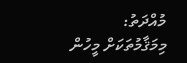މުއްދަތު:
މިމަޤާމުތަކަށް މީހުން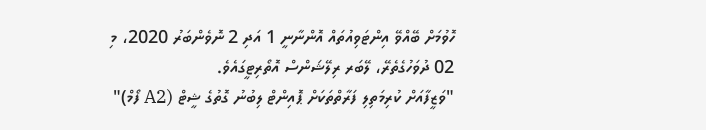ހޮވުމަށް ބޭއްވޭ އިންޓަވިއުތައް އޮންނާނީ 1 އަދި 2 ނޮވެންބަރު 2020، މި 02 ދުވަހުގެތެރޭ، ލޭބަރ ރިލޭޝަންސް އޮތޯރިޓީގައެވެ.
"ވަޒީފާއަށް ކުރިމަތިލި ފަރާތްތަކަށް ޕޮއިންޓް ލިބުނު ގޮތުގެ ޝީޓް (A2 ފޯމް)"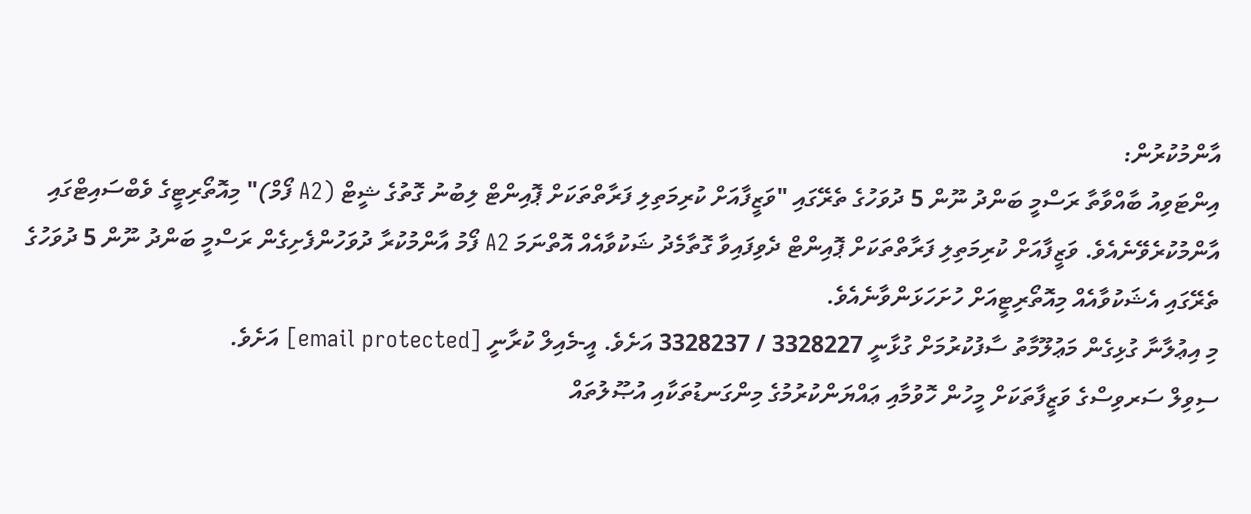އާންމުކުރުން:
އިންޓަވިއު ބާއްވާތާ ރަސްމީ ބަންދު ނޫން 5 ދުވަހުގެ ތެރޭގައި "ވަޒީފާއަށް ކުރިމަތިލި ފަރާތްތަކަށް ޕޮއިންޓް ލިބުނު ގޮތުގެ ޝީޓް (A2 ފޯމް)" މިއޮތޯރިޓީގެ ވެބްސައިޓްގައި އާންމުކުރެވޭނެއެވެ. ވަޒީފާއަށް ކުރިމަތިލި ފަރާތްތަކަށް ޕޮއިންޓް ދެވިފައިވާ ގޮތާމެދު ޝަކުވާއެއް އޮތްނަމަ A2 ފޯމު އާންމުކުރާ ދުވަހުންފެށިގެން ރަސްމީ ބަންދު ނޫން 5 ދުވަހުގެ ތެރޭގައި އެޝަކުވާއެއް މިއޮތޯރިޓީއަށް ހުށަހަޅަންވާނެއެވެ.
މި އިޢުލާނާ ގުޅިގެން މަޢުލޫމާތު ސާފުކުރުމަށް ގުޅާނީ 3328227 / 3328237 އަށެވެ. އީ-މެއިލް ކުރާނީ [email protected] އަށެވެ.
ސިވިލް ސަރވިސްގެ ވަޒީފާތަކަށް މީހުން ހޮވުމާއި ޢައްޔަންކުރުމުގެ މިންގަނޑުތަކާއި އުޞޫލުތައް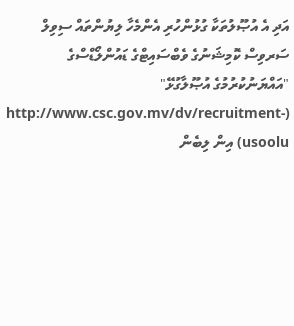އަދި އެ އުޞޫލުތަކާ ގުޅުންހުރި އެންމެހާ ލިޔުންތައް ސިވިލް ސަރވިސް ކޮމިޝަނުގެ ވެބްސައިޓްގެ ޑައުންލޯޑްސްގެ "އައްޔަނުކުރުމުގެ އުޞޫލާގުޅޭ" (http://www.csc.gov.mv/dv/recruitment-usoolu) އިން ލިބެން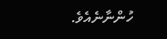ހުންނާނެއެވެ.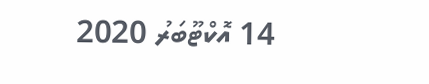14 އޮކްޓޫބަރު 2020